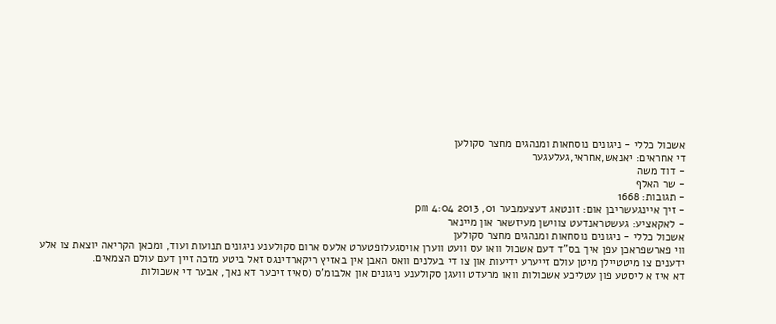אשכול כללי - ניגונים נוסחאות ומנהגים מחצר סקולען
די אחראים: יאנאש,אחראי,געלעגער
- דוד משה
- שר האלף
- תגובות: 1668
- זיך איינגעשריבן אום: זונטאג דעצעמבער 01, 2013 4:04 pm
- לאקאציע: געשטראנדעט צווישן מעיזשאר און מיינאר
אשכול כללי - ניגונים נוסחאות ומנהגים מחצר סקולען
ווי פארשפראכן עפן איך בס"ד דעם אשכול וואו עס וועט ווערן אויסגעלופטערט אלעס ארום סקולענע ניגונים תנועות ועוד, ומכאן הקריאה יוצאת צו אלע ידענים צו מיטטיילן מיטן עולם זייערע ידיעות און צו די בעלנים וואס האבן אין באזיץ ריקארדינגס זאל ביטע מזכה זיין דעם עולם הצמאים.
דא איז א ליסטע פון עטליכע אשכולות וואו מרעדט וועגן סקולענע ניגונים און אלבומ'ס (סאיז זיכער דא נאך, אבער די אשכולות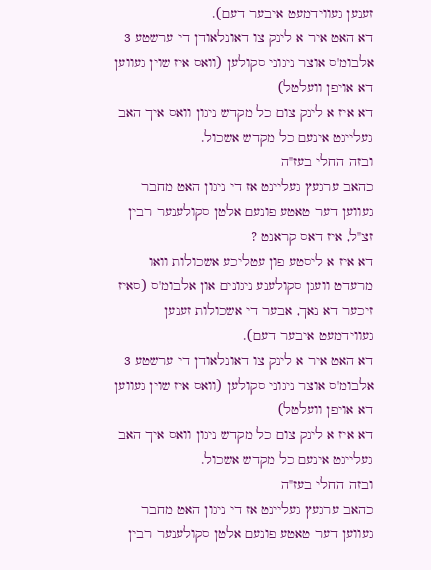זענען געווידמעט איבער דעם).
דא האט איר א לינק צו דאונלאודן די ערשטע 3 אלבומ'ס אוצר ניגוני סקולען (וואס איז שוין געווען דא אויפן וועלטל)
דא איז א לינק צום כל מקדש ניגון וואס איך האב געלייגט אינעם כל מקדש אשכול.
ובזה החלי בעז"ה
כהאב ערגעץ געליינט אז די ניגון האט מחבר געווען דער טאטע פונעם אלטן סקולענער רבין זצ"ל, איז דאס קראנט ?
דא איז א ליסטע פון עטליכע אשכולות וואו מרעדט וועגן סקולענע ניגונים און אלבומ'ס (סאיז זיכער דא נאך, אבער די אשכולות זענען געווידמעט איבער דעם).
דא האט איר א לינק צו דאונלאודן די ערשטע 3 אלבומ'ס אוצר ניגוני סקולען (וואס איז שוין געווען דא אויפן וועלטל)
דא איז א לינק צום כל מקדש ניגון וואס איך האב געלייגט אינעם כל מקדש אשכול.
ובזה החלי בעז"ה
כהאב ערגעץ געליינט אז די ניגון האט מחבר געווען דער טאטע פונעם אלטן סקולענער רבין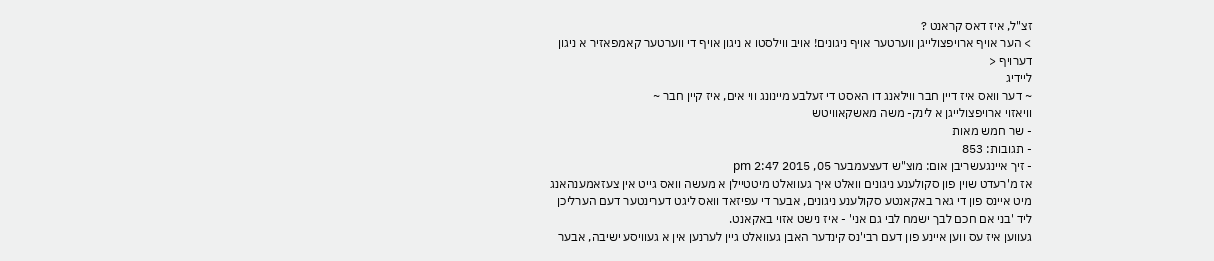זצ"ל, איז דאס קראנט ?
> הער אויף ארויפצולייגן ווערטער אויף ניגונים! אויב ווילסטו א ניגון אויף די ווערטער קאמפאזיר א ניגון דערויף <
ליידיג
~ דער וואס איז דיין חבר ווילאנג דו האסט די זעלבע מיינונג ווי אים, איז קיין חבר ~
וויאזוי ארויפצולייגן א לינק- משה מאשקאוויטש
- שר חמש מאות
- תגובות: 853
- זיך איינגעשריבן אום: מוצ"ש דעצעמבער 05, 2015 2:47 pm
אז מ'רעדט שוין פון סקולענע ניגונים וואלט איך געוואלט מיטטיילן א מעשה וואס גייט אין צעזאמענהאנג מיט איינס פון די גאר באקאנטע סקולענע ניגונים, אבער די עפיזאד וואס ליגט דערינטער דעם הערליכן ליד 'בני אם חכם לבך ישמח לבי גם אני' - איז נישט אזוי באקאנט.
געווען איז עס ווען איינע פון דעם רבי'נס קינדער האבן געוואלט גיין לערנען אין א געוויסע ישיבה, אבער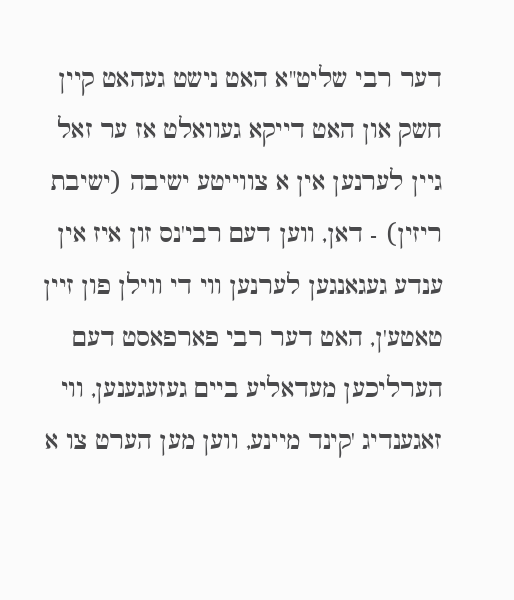דער רבי שליט"א האט נישט געהאט קיין חשק און האט דייקא געוואלט אז ער זאל גיין לערנען אין א צווייטע ישיבה (ישיבת ריזין) - דאן, ווען דעם רבי'נס זון איז אין ענדע געגאנגען לערנען ווי די ווילן פון זיין טאטע'ן, האט דער רבי פארפאסט דעם הערליכען מעדאליע ביים געזעגענען, ווי זאגענדיג 'קינד מיינע, ווען מען הערט צו א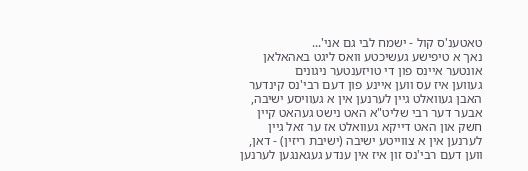טאטענ'ס קול - ישמח לבי גם אני'...
נאך א טיפישע געשיכטע וואס ליגט באהאלאן אונטער איינס פון די טויזענטער ניגונים
געווען איז עס ווען איינע פון דעם רבי'נס קינדער האבן געוואלט גיין לערנען אין א געוויסע ישיבה, אבער דער רבי שליט"א האט נישט געהאט קיין חשק און האט דייקא געוואלט אז ער זאל גיין לערנען אין א צווייטע ישיבה (ישיבת ריזין) - דאן, ווען דעם רבי'נס זון איז אין ענדע געגאנגען לערנען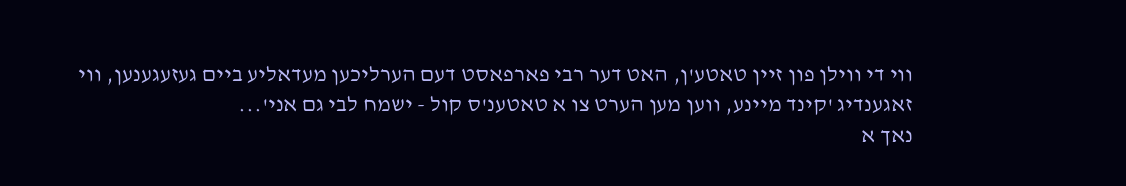ווי די ווילן פון זיין טאטע'ן, האט דער רבי פארפאסט דעם הערליכען מעדאליע ביים געזעגענען, ווי זאגענדיג 'קינד מיינע, ווען מען הערט צו א טאטענ'ס קול - ישמח לבי גם אני'...
נאך א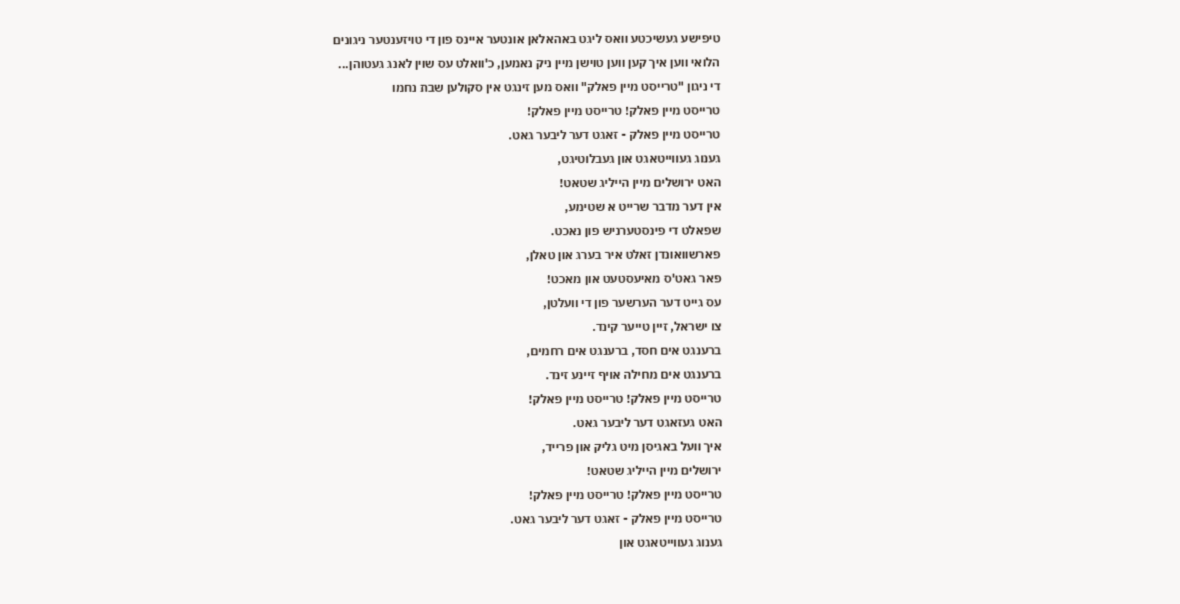טיפישע געשיכטע וואס ליגט באהאלאן אונטער איינס פון די טויזענטער ניגונים
הלואי ווען איך קען ווען טוישן מיין ניק נאמען, כ'וואלט עס שוין לאנג געטוהן...
די ניגון "טרייסט מיין פאלק" וואס מען זינגט אין סקולען שבת נחמו
טרייסט מיין פאלק! טרייסט מיין פאלק!
טרייסט מיין פאלק - זאגט דער ליבער גאט.
גענוג געווייטאגט און געבלוטיגט,
האט ירושלים מיין הייליג שטאט!
אין דער מדבר שרייט א שטימע,
שפאלט די פינסטערניש פון נאכט.
פארשוואונדן זאלט איר בערג און טאלן,
פאר גאט'ס מאיעסטעט און מאכט!
עס גייט דער הערשער פון די וועלטן,
צו ישראל, זיין טייער קינד.
ברענגט אים חסד, ברענגט אים רחמים,
ברענגט אים מחילה אויף זיינע זינד.
טרייסט מיין פאלק! טרייסט מיין פאלק!
האט געזאגט דער ליבער גאט.
איך וועל באגיסן מיט גליק און פרייד,
ירושלים מיין הייליג שטאט!
טרייסט מיין פאלק! טרייסט מיין פאלק!
טרייסט מיין פאלק - זאגט דער ליבער גאט.
גענוג געווייטאגט און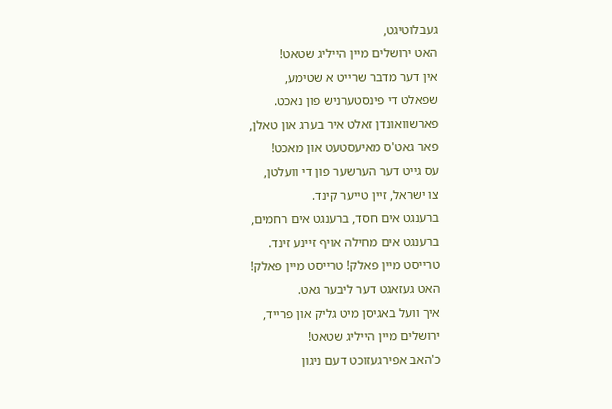געבלוטיגט,
האט ירושלים מיין הייליג שטאט!
אין דער מדבר שרייט א שטימע,
שפאלט די פינסטערניש פון נאכט.
פארשוואונדן זאלט איר בערג און טאלן,
פאר גאט'ס מאיעסטעט און מאכט!
עס גייט דער הערשער פון די וועלטן,
צו ישראל, זיין טייער קינד.
ברענגט אים חסד, ברענגט אים רחמים,
ברענגט אים מחילה אויף זיינע זינד.
טרייסט מיין פאלק! טרייסט מיין פאלק!
האט געזאגט דער ליבער גאט.
איך וועל באגיסן מיט גליק און פרייד,
ירושלים מיין הייליג שטאט!
כ'האב אפירגעזוכט דעם ניגון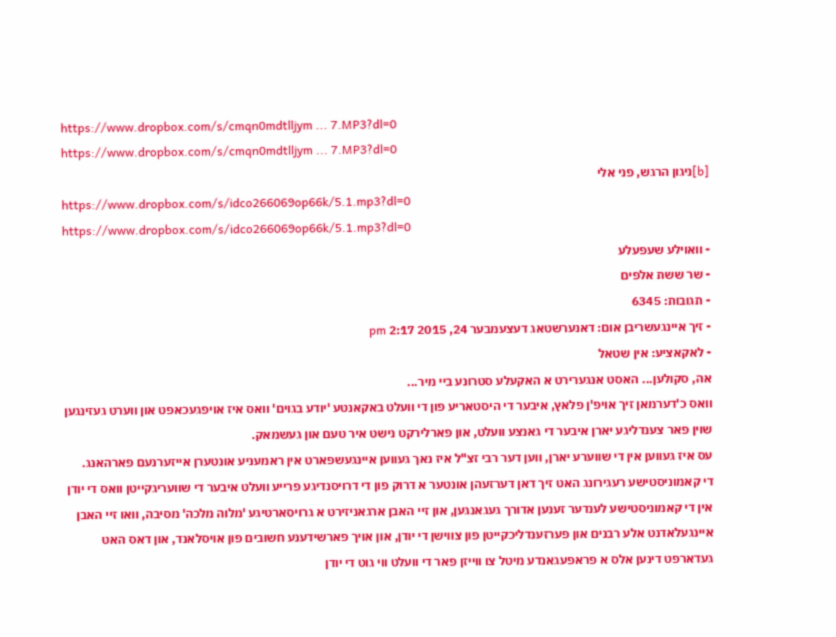https://www.dropbox.com/s/cmqn0mdtlljym ... 7.MP3?dl=0
https://www.dropbox.com/s/cmqn0mdtlljym ... 7.MP3?dl=0
[b]ניגון הרגש, פני אלי
https://www.dropbox.com/s/idco266069op66k/5.1.mp3?dl=0
https://www.dropbox.com/s/idco266069op66k/5.1.mp3?dl=0
- וואוילע שעפעלע
- שר ששת אלפים
- תגובות: 6345
- זיך איינגעשריבן אום: דאנערשטאג דעצעמבער 24, 2015 2:17 pm
- לאקאציע: אין שטאל
אה, סקולען... האסט אנגערירט א האקעלע סטרונע ביי מיר...
וואס כ'דערמאן זיך אויפ'ן פלאץ, איבער די היסטאריע פון די וועלט באקאנטע 'יודע בגוים' וואס איז אויפגעכאפט און ווערט געזינגען שוין פאר צענדליגע יארן איבער די גאנצע וועלט, און פארלירקט נישט איר טעם און געשמאק.
עס איז געווען אין די שווערע יארן, ווען דער רבי זצ"ל איז נאך געווען איינגעשפארט אין ראמעניע אונטערן אייזערנעם פארהאנג.
די קאמוניסטישע רעגירונג האט זיך דאן דערזעהן אונטער א דרוק פון די דרויסנדיגע פרייע וועלט איבער די שוועריגקייטן וואס די יודן אין די קאמוניסטישע לענדער זענען אדורך געגאנגען, און זיי האבן ארגאניזירט א גרויסארטיגע 'מלוה מלכה' מסיבה, וואו זיי האבן איינגעלאדנט אלע רבנים און פערזענדליכקייטן פון צווישן די יודן, און אויך פארשידענע חשובים פון אויסלאנד, און דאס האט געדארפט דינען אלס א פראפעגאנדע מיטל צו ווייזן פאר די וועלט ווי גוט די יודן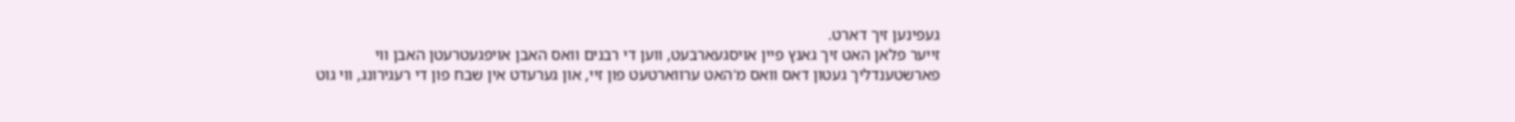געפינען זיך דארט.
זייער פלאן האט זיך גאנץ פיין אויסגעארבעט, ווען די רבנים וואס האבן אויפגעטרעטן האבן ווי פארשטענדליך געטון דאס וואס מ'האט ערווארטעט פון זיי, און גערעדט אין שבח פון די רעגירונג, ווי גוט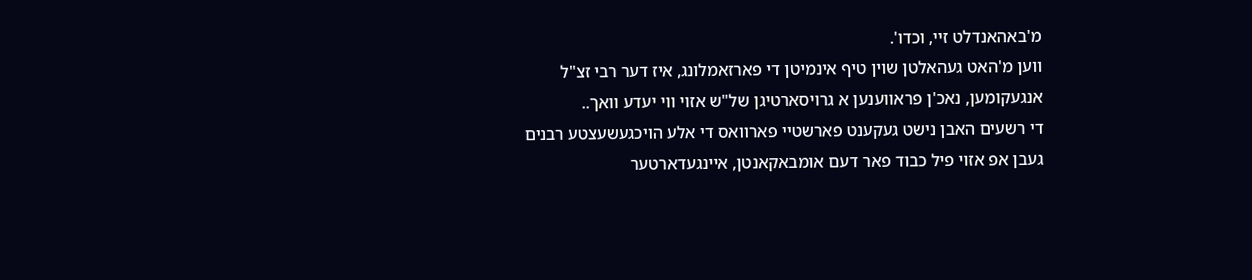מ'באהאנדלט זיי, וכדו'.
ווען מ'האט געהאלטן שוין טיף אינמיטן די פארזאמלונג, איז דער רבי זצ"ל אנגעקומען, נאכ'ן פראווענען א גרויסארטיגן של"ש אזוי ווי יעדע וואך..
די רשעים האבן נישט געקענט פארשטיי פארוואס די אלע הויכגעשעצטע רבנים געבן אפ אזוי פיל כבוד פאר דעם אומבאקאנטן, איינגעדארטער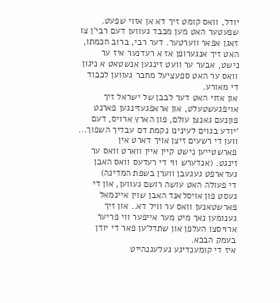יודל, וואס קומט זיך דא אן אזוי שפעט.
שפעטער האט מען מכבד געווען דעם רבי'ן צו זאגן אפאר ווערטער. דער רבי, ברוב חכמתו, האט זיך אנגערופן אז א רעדנער איז ער נישט, אבער ער וועט זינגען אנשטאט א ניגון וואס ער האט ספעציעל מחבר געווען לכבוד די מאורע.
און אזוי האט דער לבבן של ישראל זיך אויפגעשטעלט, און אראפגעזינגען פארנט פוןנעם גאנצן עולם, פון הארץ ארויס, דעם 'יודע בגוים לעינינו נקמת דם עבדיך השפוך...
ווען די רשעים זיצן אויך דארט אין פארשטייען נישט קיין איין ווארט וואס ער זינגט. (אנדערש ווי די רעדעס וואס האבן געדארפט געגעבן ווערן בשפת המדינה)
די פעולה האט עושה רושם געווען, און די געסט פון אויסלאנד האבן שוין איינמאל פארשטאנען וואס ער וויל דא.. און זיך גענומען נאך מיט מער אייפער ווי פריער ארויסצו העלפן און שתדל'ען פאר די יודן בעמק הבכא.
איז די קומענדיגע געלעגנהייט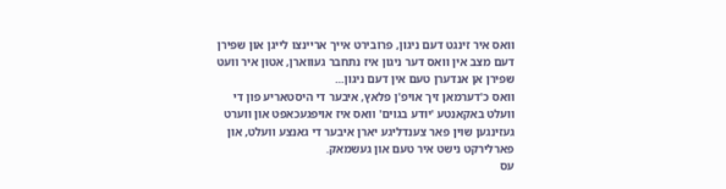וואס איר זינגט דעם ניגון, פרובירט אייך אריינצו לייגן און שפירן דעם מצב אין וואס דער ניגון איז נתחבר געווארן, אטון איר וועט שפירן אן אנדערן טעם אין דעם ניגון...
וואס כ'דערמאן זיך אויפ'ן פלאץ, איבער די היסטאריע פון די וועלט באקאנטע 'יודע בגוים' וואס איז אויפגעכאפט און ווערט געזינגען שוין פאר צענדליגע יארן איבער די גאנצע וועלט, און פארלירקט נישט איר טעם און געשמאק.
עס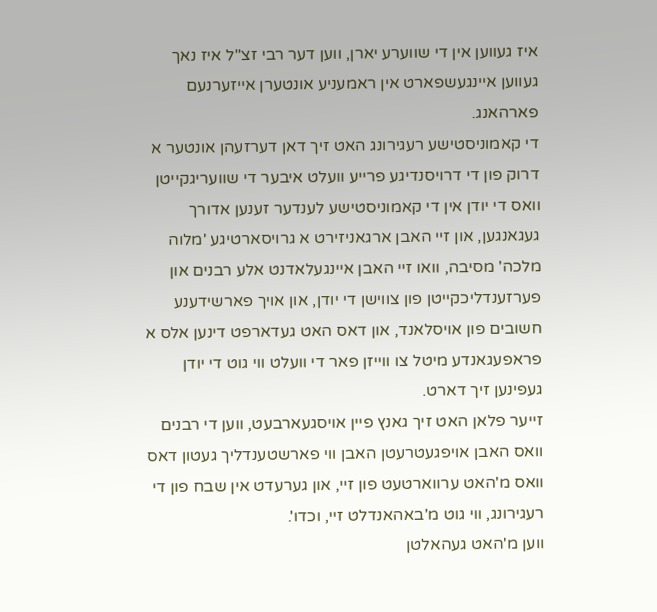איז געווען אין די שווערע יארן, ווען דער רבי זצ"ל איז נאך געווען איינגעשפארט אין ראמעניע אונטערן אייזערנעם פארהאנג.
די קאמוניסטישע רעגירונג האט זיך דאן דערזעהן אונטער א דרוק פון די דרויסנדיגע פרייע וועלט איבער די שוועריגקייטן וואס די יודן אין די קאמוניסטישע לענדער זענען אדורך געגאנגען, און זיי האבן ארגאניזירט א גרויסארטיגע 'מלוה מלכה' מסיבה, וואו זיי האבן איינגעלאדנט אלע רבנים און פערזענדליכקייטן פון צווישן די יודן, און אויך פארשידענע חשובים פון אויסלאנד, און דאס האט געדארפט דינען אלס א פראפעגאנדע מיטל צו ווייזן פאר די וועלט ווי גוט די יודן געפינען זיך דארט.
זייער פלאן האט זיך גאנץ פיין אויסגעארבעט, ווען די רבנים וואס האבן אויפגעטרעטן האבן ווי פארשטענדליך געטון דאס וואס מ'האט ערווארטעט פון זיי, און גערעדט אין שבח פון די רעגירונג, ווי גוט מ'באהאנדלט זיי, וכדו'.
ווען מ'האט געהאלטן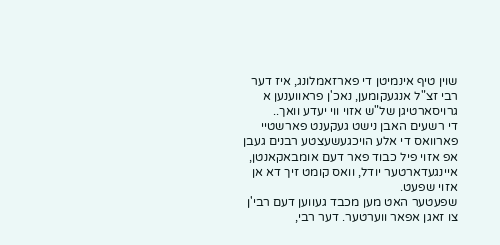שוין טיף אינמיטן די פארזאמלונג, איז דער רבי זצ"ל אנגעקומען, נאכ'ן פראווענען א גרויסארטיגן של"ש אזוי ווי יעדע וואך..
די רשעים האבן נישט געקענט פארשטיי פארוואס די אלע הויכגעשעצטע רבנים געבן אפ אזוי פיל כבוד פאר דעם אומבאקאנטן, איינגעדארטער יודל, וואס קומט זיך דא אן אזוי שפעט.
שפעטער האט מען מכבד געווען דעם רבי'ן צו זאגן אפאר ווערטער. דער רבי,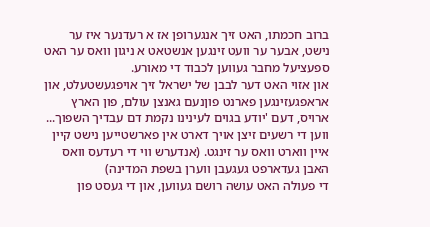ברוב חכמתו, האט זיך אנגערופן אז א רעדנער איז ער נישט, אבער ער וועט זינגען אנשטאט א ניגון וואס ער האט ספעציעל מחבר געווען לכבוד די מאורע.
און אזוי האט דער לבבן של ישראל זיך אויפגעשטעלט, און אראפגעזינגען פארנט פוןנעם גאנצן עולם, פון הארץ ארויס, דעם 'יודע בגוים לעינינו נקמת דם עבדיך השפוך...
ווען די רשעים זיצן אויך דארט אין פארשטייען נישט קיין איין ווארט וואס ער זינגט. (אנדערש ווי די רעדעס וואס האבן געדארפט געגעבן ווערן בשפת המדינה)
די פעולה האט עושה רושם געווען, און די געסט פון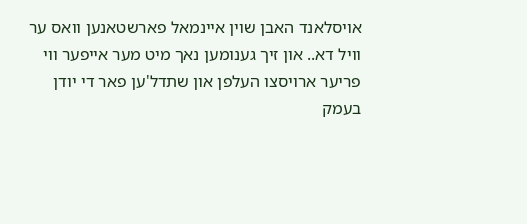אויסלאנד האבן שוין איינמאל פארשטאנען וואס ער וויל דא.. און זיך גענומען נאך מיט מער אייפער ווי פריער ארויסצו העלפן און שתדל'ען פאר די יודן בעמק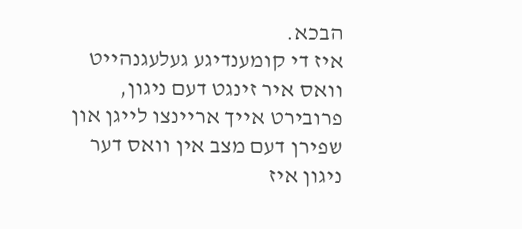הבכא.
איז די קומענדיגע געלעגנהייט וואס איר זינגט דעם ניגון, פרובירט אייך אריינצו לייגן און שפירן דעם מצב אין וואס דער ניגון איז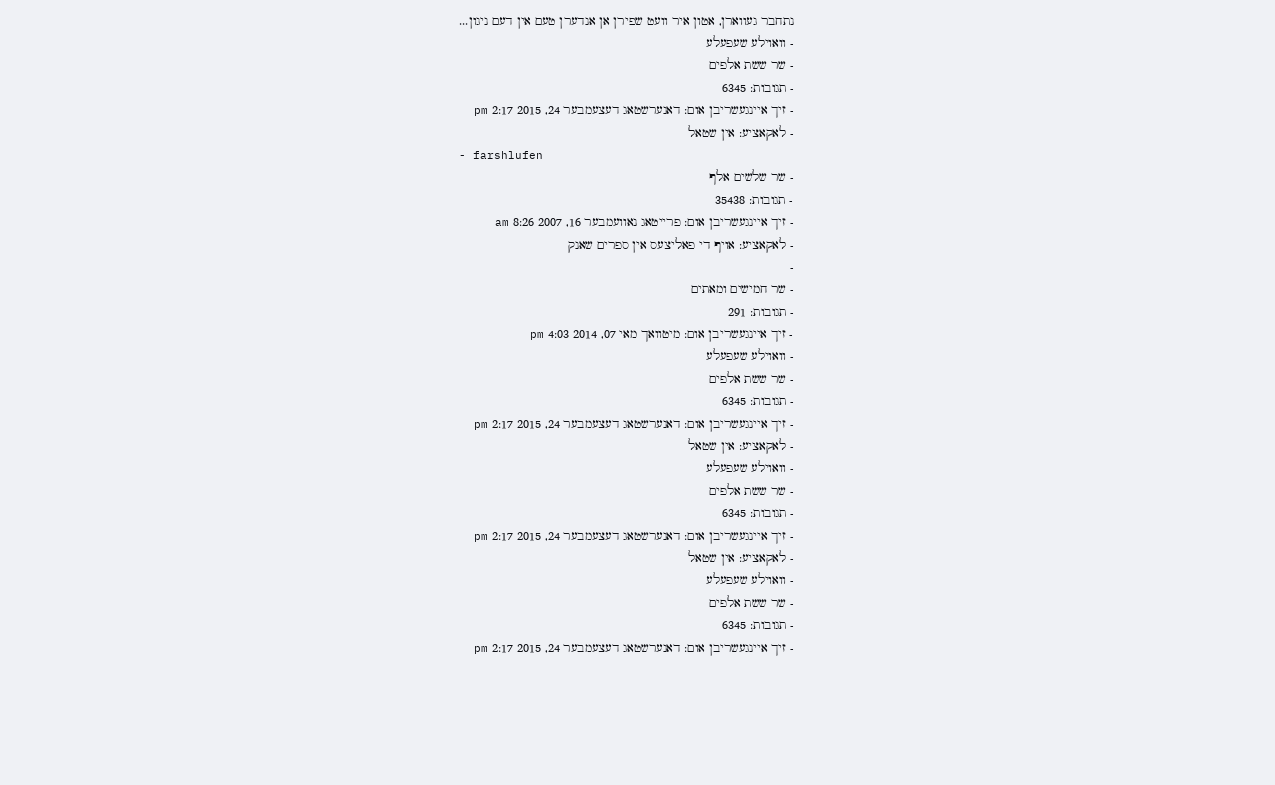נתחבר געווארן, אטון איר וועט שפירן אן אנדערן טעם אין דעם ניגון...
- וואוילע שעפעלע
- שר ששת אלפים
- תגובות: 6345
- זיך איינגעשריבן אום: דאנערשטאג דעצעמבער 24, 2015 2:17 pm
- לאקאציע: אין שטאל
- farshlufen
- שר שלשים אלף
- תגובות: 35438
- זיך איינגעשריבן אום: פרייטאג נאוועמבער 16, 2007 8:26 am
- לאקאציע: אויף די פאליצעס אין ספרים שאנק
-
- שר חמישים ומאתים
- תגובות: 291
- זיך איינגעשריבן אום: מיטוואך מאי 07, 2014 4:03 pm
- וואוילע שעפעלע
- שר ששת אלפים
- תגובות: 6345
- זיך איינגעשריבן אום: דאנערשטאג דעצעמבער 24, 2015 2:17 pm
- לאקאציע: אין שטאל
- וואוילע שעפעלע
- שר ששת אלפים
- תגובות: 6345
- זיך איינגעשריבן אום: דאנערשטאג דעצעמבער 24, 2015 2:17 pm
- לאקאציע: אין שטאל
- וואוילע שעפעלע
- שר ששת אלפים
- תגובות: 6345
- זיך איינגעשריבן אום: דאנערשטאג דעצעמבער 24, 2015 2:17 pm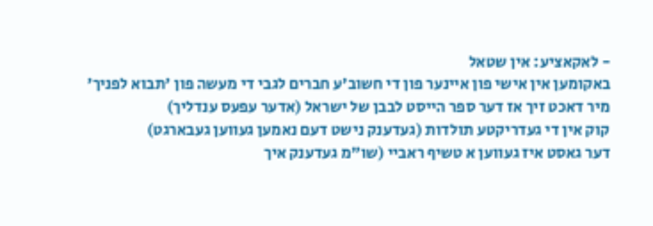- לאקאציע: אין שטאל
באקומען אין אישי פון איינער פון די חשוב'ע חברים לגבי די מעשה פון 'תבוא לפניך'
מיר דאכט זיך אז דער ספר הייסט לבבן של ישראל (אדער עפעס ענדליך)
קוק אין די געדריקטע תולדות (געדענק נישט דעם נאמען געווען געבארגט)
דער גאסט איז געווען א טשיף ראביי (שו"מ געדענק איך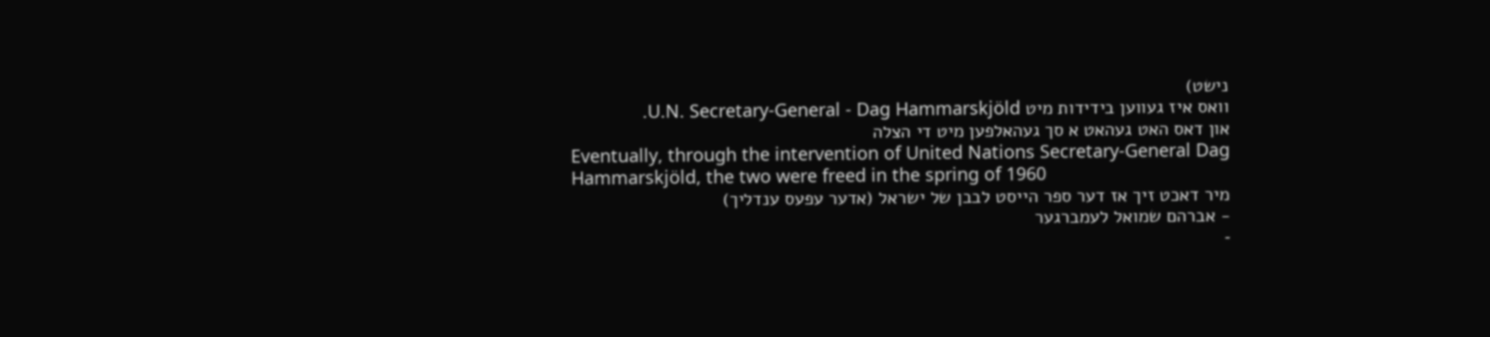נישט)
וואס איז געווען בידידות מיט U.N. Secretary-General - Dag Hammarskjöld.
און דאס האט געהאט א סך געהאלפען מיט די הצלה
Eventually, through the intervention of United Nations Secretary-General Dag Hammarskjöld, the two were freed in the spring of 1960
מיר דאכט זיך אז דער ספר הייסט לבבן של ישראל (אדער עפעס ענדליך)
- אברהם שמואל לעמברגער
-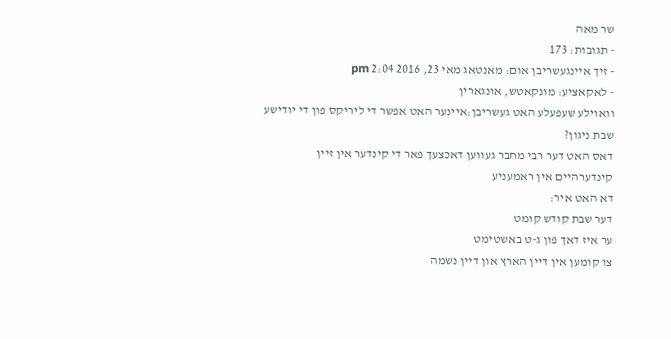שר מאה
- תגובות: 173
- זיך איינגעשריבן אום: מאנטאג מאי 23, 2016 2:04 pm
- לאקאציע: מונקאטש, אונגארין
וואוילע שעפעלע האט געשריבן:איינער האט אפשר די ליריקס פון די יודישע שבת ניגון?
דאס האט דער רבי מחבר געווען דאכצעך פאר די קינדער אין זיין קינדערהיים אין ראמעניע
דא האט איר:
דער שבת קודש קומט
ער איז דאך פון ג-ט באשטימט
צו קומען אין דיין הארץ און דיין נשמה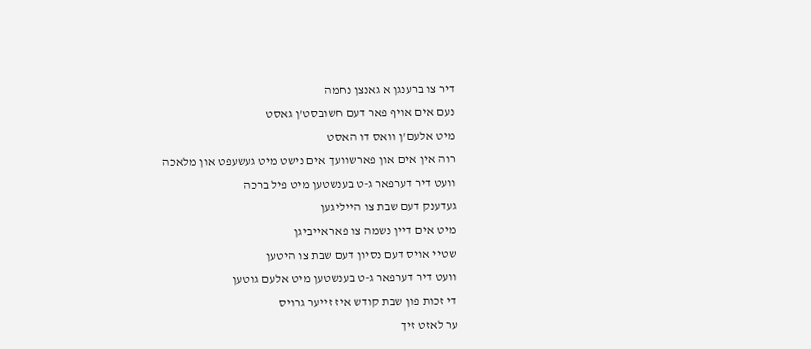דיר צו ברענגן א גאנצן נחמה
נעם אים אויף פאר דעם חשובסט'ן גאסט
מיט אלעם'ן וואס דו האסט
רוה אין אים און פארשוועך אים נישט מיט געשעפט און מלאכה
וועט דיר דערפאר ג-ט בענשטען מיט פיל ברכה
געדענק דעם שבת צו הייליגען
מיט אים דיין נשמה צו פאראייביגן
שטיי אויס דעם נסיון דעם שבת צו היטען
וועט דיר דערפאר ג-ט בענשטען מיט אלעם גוטען
די זכות פון שבת קודש איז זייער גרויס
ער לאזט זיך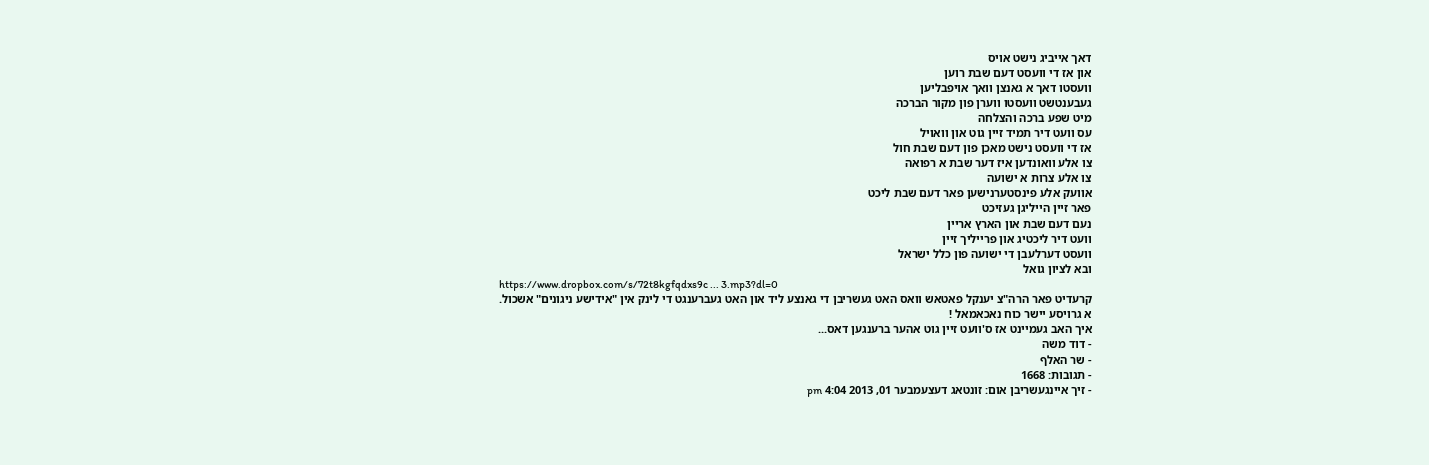דאך אייביג נישט אויס
און אז די וועסט דעם שבת רוען
וועסטו דאך א גאנצן וואך אויפבליען
געבענטשט וועסטו ווערן פון מקור הברכה
מיט שפע ברכה והצלחה
עס וועט דיר תמיד זיין גוט און וואויל
אז די וועסט נישט מאכן פון דעם שבת חול
צו אלע וואונדען איז דער שבת א רפואה
צו אלע צרות א ישועה
אוועק אלע פינסטערנישען פאר דעם שבת ליכט
פאר זיין הייליגן געזיכט
נעם דעם שבת און הארץ אריין
וועט דיר ליכטיג און פרייליך זיין
וועסט דערלעבן די ישועה פון כלל ישראל
ובא לציון גואל
https://www.dropbox.com/s/72t8kgfqdxs9c ... 3.mp3?dl=0
קרעדיט פאר הרה"צ יענקל פאטאש וואס האט געשריבן די גאנצע ליד און האט געברענגט די לינק אין "אידישע ניגונים" אשכול.
א גרויסע יישר כוח נאכאמאל !
איך האב געמיינט אז ס'וועט זיין גוט אהער ברענגען דאס...
- דוד משה
- שר האלף
- תגובות: 1668
- זיך איינגעשריבן אום: זונטאג דעצעמבער 01, 2013 4:04 pm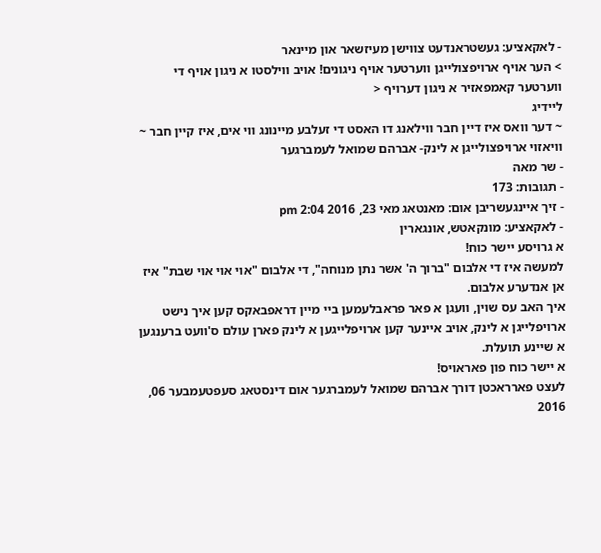- לאקאציע: געשטראנדעט צווישן מעיזשאר און מיינאר
> הער אויף ארויפצולייגן ווערטער אויף ניגונים! אויב ווילסטו א ניגון אויף די ווערטער קאמפאזיר א ניגון דערויף <
ליידיג
~ דער וואס איז דיין חבר ווילאנג דו האסט די זעלבע מיינונג ווי אים, איז קיין חבר ~
וויאזוי ארויפצולייגן א לינק- אברהם שמואל לעמברגער
- שר מאה
- תגובות: 173
- זיך איינגעשריבן אום: מאנטאג מאי 23, 2016 2:04 pm
- לאקאציע: מונקאטש, אונגארין
א גרויסע יישר כוח!
למעשה איז די אלבום "ברוך ה' אשר נתן מנוחה", די אלבום "אוי אוי אוי שבת" איז אן אנדערע אלבום.
איך האב עס שוין, וועגן א פאר פראבלעמען ביי מיין דראפבאקס קען איך נישט ארויפלייגן א לינק, אויב איינער קען ארויפלייגען א לינק פארן עולם ס'וועט ברענגען א שיינע תועלת.
א יישר כוח פון פאראויס!
לעצט פארראכטן דורך אברהם שמואל לעמברגער אום דינסטאג סעפטעמבער 06, 2016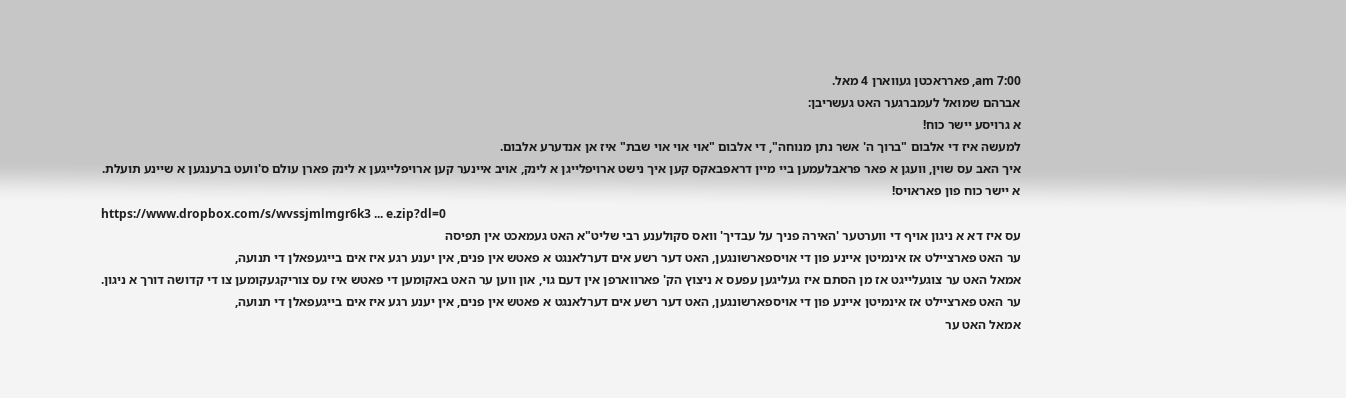7:00 am, פארראכטן געווארן 4 מאל.
אברהם שמואל לעמברגער האט געשריבן:
א גרויסע יישר כוח!
למעשה איז די אלבום "ברוך ה' אשר נתן מנוחה", די אלבום "אוי אוי אוי שבת" איז אן אנדערע אלבום.
איך האב עס שוין, וועגן א פאר פראבלעמען ביי מיין דראפבאקס קען איך נישט ארויפלייגן א לינק, אויב איינער קען ארויפלייגען א לינק פארן עולם ס'וועט ברענגען א שיינע תועלת.
א יישר כוח פון פאראויס!
https://www.dropbox.com/s/wvssjmlmgr6k3 ... e.zip?dl=0
עס איז דא א ניגון אויף די ווערטער 'האירה פניך על עבדיך' וואס סקולענע רבי שליט"א האט געמאכט אין תפיסה
ער האט פארציילט אז אינמיטן איינע פון די אויספארשונגען, האט דער רשע אים דערלאנגט א פאטש אין פנים, אין יענע רגע איז אים בייגעפאלן די תנועה,
אמאל האט ער צוגעלייגט אז מן הסתם איז געליגען עפעס א ניצוץ הק' פארווארפן אין דעם גוי, און ווען ער האט באקומען די פאטש איז עס צוריקגעקומען צו די קדושה דורך א ניגון.
ער האט פארציילט אז אינמיטן איינע פון די אויספארשונגען, האט דער רשע אים דערלאנגט א פאטש אין פנים, אין יענע רגע איז אים בייגעפאלן די תנועה,
אמאל האט ער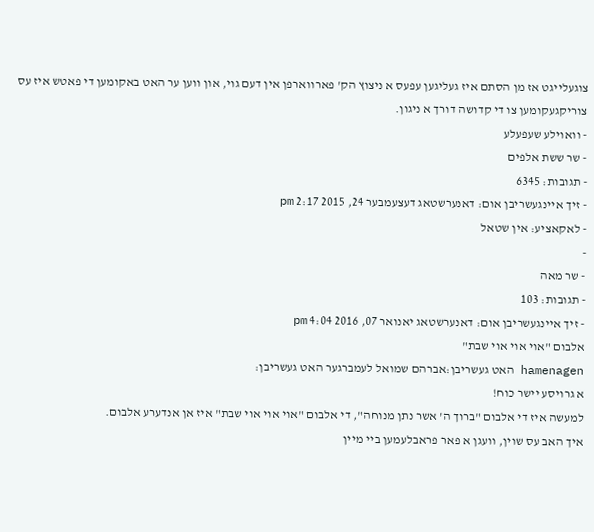צוגעלייגט אז מן הסתם איז געליגען עפעס א ניצוץ הק' פארווארפן אין דעם גוי, און ווען ער האט באקומען די פאטש איז עס צוריקגעקומען צו די קדושה דורך א ניגון.
- וואוילע שעפעלע
- שר ששת אלפים
- תגובות: 6345
- זיך איינגעשריבן אום: דאנערשטאג דעצעמבער 24, 2015 2:17 pm
- לאקאציע: אין שטאל
-
- שר מאה
- תגובות: 103
- זיך איינגעשריבן אום: דאנערשטאג יאנואר 07, 2016 4:04 pm
אלבום "אוי אוי אוי שבת"
hamenagen האט געשריבן:אברהם שמואל לעמברגער האט געשריבן:
א גרויסע יישר כוח!
למעשה איז די אלבום "ברוך ה' אשר נתן מנוחה", די אלבום "אוי אוי אוי שבת" איז אן אנדערע אלבום.
איך האב עס שוין, וועגן א פאר פראבלעמען ביי מיין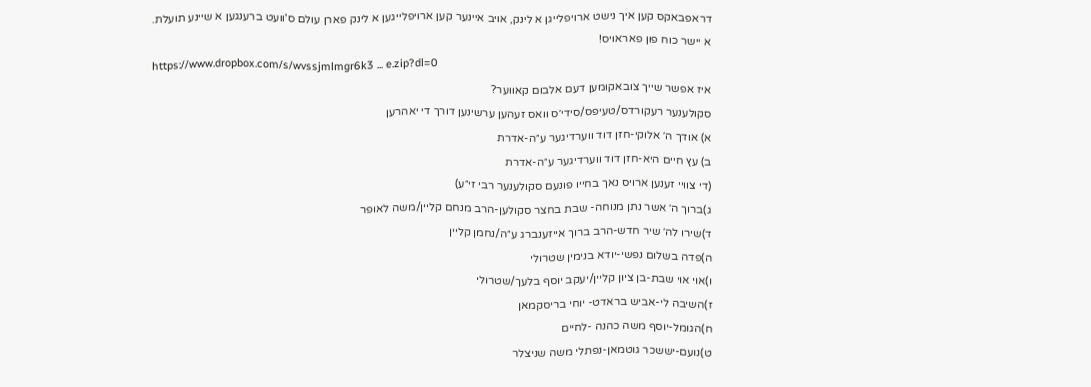דראפבאקס קען איך נישט ארויפלייגן א לינק, אויב איינער קען ארויפלייגען א לינק פארן עולם ס'וועט ברענגען א שיינע תועלת.
א יישר כוח פון פאראויס!
https://www.dropbox.com/s/wvssjmlmgr6k3 ... e.zip?dl=0
איז אפשר שייך צובאקומען דעם אלבום קאווער?
סקולענער רעקורדס/טעיפס/סידי׳ס וואס זעהען ערשינען דורך די יאהרען
א) אודך ה׳ אלוקי-חזן דוד ווערדיגער ע״ה-אדרת
ב) עץ חיים היא-חזן דוד ווערדיגער ע״ה-אדרת
(די צוויי זענען ארויס נאך בחייו פונעם סקולענער רבי זי״ע)
ג)ברוך ה׳ אשר נתן מנוחה- שבת בחצר סקולען-הרב מנחם קליין/משה לאופר
ד)שירו לה׳ שיר חדש-הרב ברוך אייזענברג ע״ה/נחמן קליין
ה)פדה בשלום נפשי-יודא בנימין שטרולי
ו)אוי אוי שבת-בן ציון קליין/יעקב יוסף בלעך/שטרולי
ז)השיבה לי-אביש בראדט- יוחי בריסקמאן
ח)הגומל-יוסף משה כהנה -לחיים
ט)נועם-יששכר גוטמאן-נפתלי משה שניצלר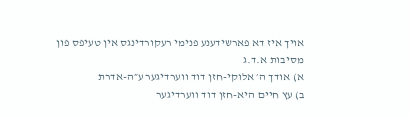אויך איז דא פארשידענע פנימי רעקורדינגס אין טעיפס פון מסיבות א.ד.ג
א) אודך ה׳ אלוקי-חזן דוד ווערדיגער ע״ה-אדרת
ב) עץ חיים היא-חזן דוד ווערדיגער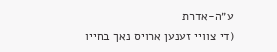ע״ה-אדרת
(די צוויי זענען ארויס נאך בחייו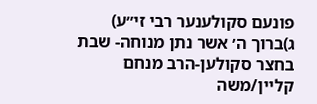פונעם סקולענער רבי זי״ע)
ג)ברוך ה׳ אשר נתן מנוחה- שבת בחצר סקולען-הרב מנחם קליין/משה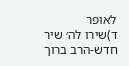לאופר
ד)שירו לה׳ שיר חדש-הרב ברוך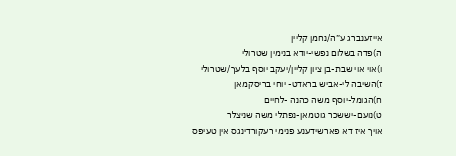אייזענברג ע״ה/נחמן קליין
ה)פדה בשלום נפשי-יודא בנימין שטרולי
ו)אוי אוי שבת-בן ציון קליין/יעקב יוסף בלעך/שטרולי
ז)השיבה לי-אביש בראדט- יוחי בריסקמאן
ח)הגומל-יוסף משה כהנה -לחיים
ט)נועם-יששכר גוטמאן-נפתלי משה שניצלר
אויך איז דא פארשידענע פנימי רעקורדינגס אין טעיפס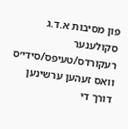פון מסיבות א.ד.ג
סקולענער רעקורדס/טעיפס/סידי׳ס וואס זעהען ערשינען דורך די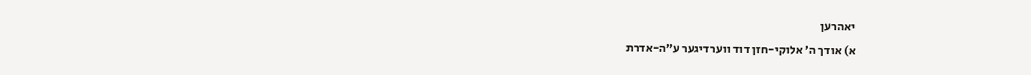יאהרען
א) אודך ה׳ אלוקי-חזן דוד ווערדיגער ע״ה-אדרת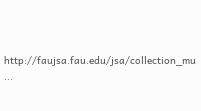http://faujsa.fau.edu/jsa/collection_mu ...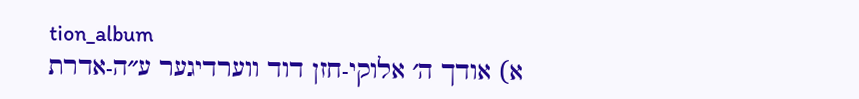tion_album
א) אודך ה׳ אלוקי-חזן דוד ווערדיגער ע״ה-אדרת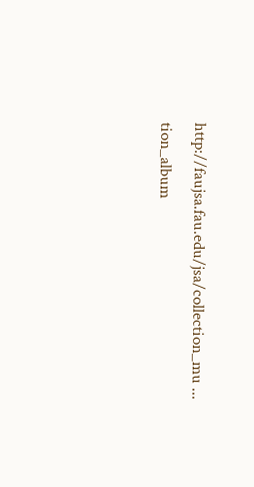http://faujsa.fau.edu/jsa/collection_mu ... tion_album